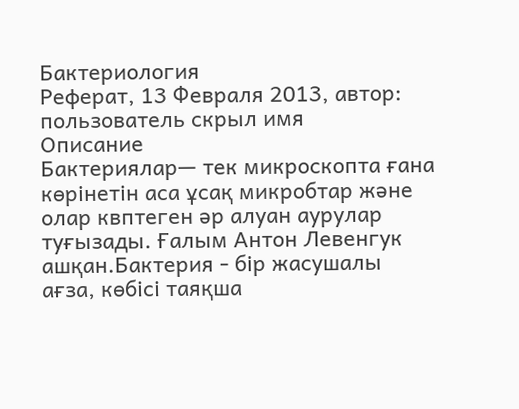Бактериология
Реферат, 13 Февраля 2013, автор: пользователь скрыл имя
Описание
Бактериялар— тек микроскопта ғана көрінетін аса ұсақ микробтар және олар квптеген әр алуан аурулар туғызады. Ғалым Антон Левенгук ашқан.Бактерия - бір жасушалы ағза, көбісі таяқша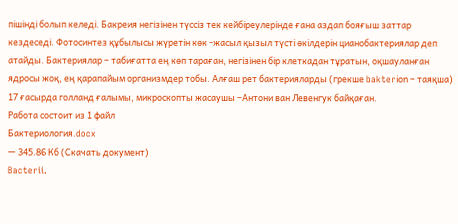пішінді болып келеді. Бакреия негізінен түссіз тек кейбіреулерінде ғана аздап бояғыш заттар кездеседі. Фотосинтез құбылысы жүретін көк -жасыл қызыл түсті өкілдерін цианобактериялар деп атайды. Бактериялар – табиғатта ең көп тараған, негізінен бір клеткадан тұратын, оқшауланған ядросы жоқ, ең қарапайым организмдер тобы. Алғаш рет бактерияларды (грекше bakterіon – таяқша) 17 ғасырда голланд ғалымы, микроскопты жасаушы –Антони ван Левенгук байқаған.
Работа состоит из 1 файл
Бактериология.docx
— 345.86 Кб (Скачать документ)
Bacterii.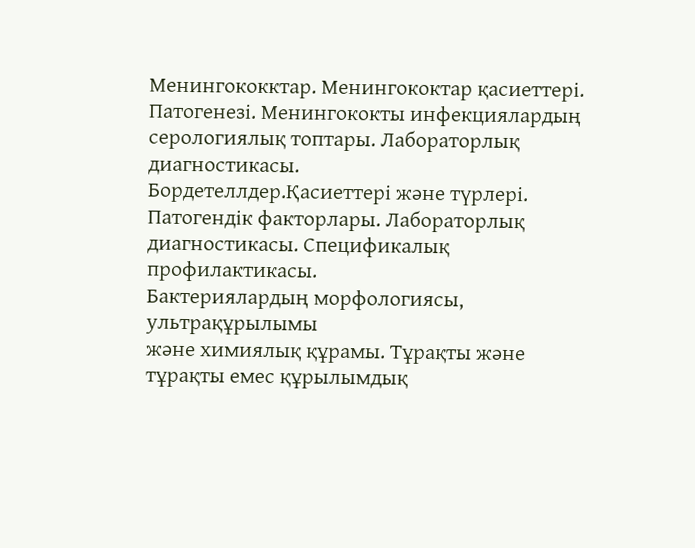Менингококктар. Менингококтар қасиеттері.
Патогенезі. Менингококты инфекциялардың
серологиялық топтары. Лабораторлық диагностикасы.
Бордетеллдер.Қасиеттері және түрлері.
Патогендік факторлары. Лабораторлық
диагностикасы. Спецификалық профилактикасы.
Бактериялардың морфологиясы, ультрақұрылымы
және химиялық құрамы. Тұрақты және
тұрақты емес құрылымдық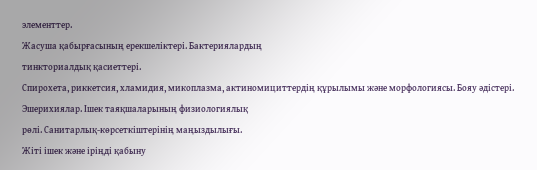элементтер.
Жасуша қабырғасының ерекшеліктері. Бактериялардың
тинкториалдық қасиеттері.
Спирохета, риккетсия, хламидия, микоплазма, актиномициттердің құрылымы және морфологиясы. Бояу әдістері.
Эшерихиялар. Ішек таяқшаларының физиологиялық
рөлі. Санитарлық-көрсеткіштерінің маңыздылығы.
Жіті ішек және іріңді қабыну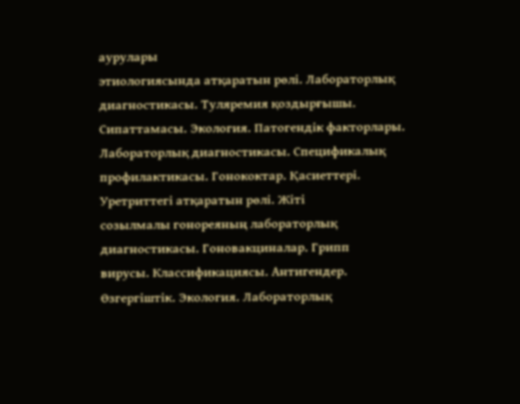аурулары
этиологиясында атқаратын рөлі. Лабораторлық
диагностикасы. Туляремия қоздырғышы.
Сипаттамасы. Экология. Патогендік факторлары.
Лабораторлық диагностикасы. Спецификалық
профилактикасы. Гонококтар. Қасиеттері.
Уретриттегі атқаратын рөлі. Жіті
созылмалы гонореяның лабораторлық
диагностикасы. Гоновакциналар. Грипп
вирусы. Классификациясы. Антигендер.
Өзгергіштік. Экология. Лабораторлық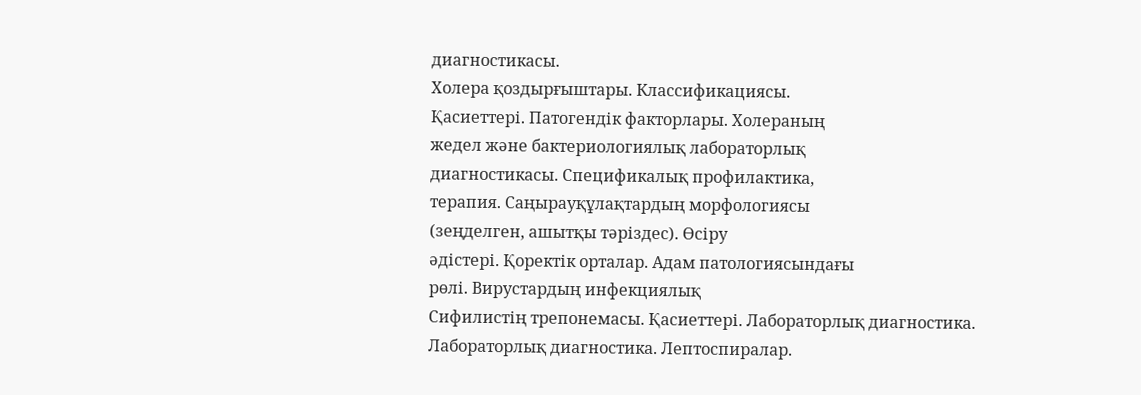диагностикасы.
Холера қоздырғыштары. Классификациясы.
Қасиеттері. Патогендік факторлары. Холераның
жедел және бактериологиялық лабораторлық
диагностикасы. Спецификалық профилактика,
терапия. Саңырауқұлақтардың морфологиясы
(зеңделген, ашытқы тәріздес). Өсіру
әдістері. Қоректік орталар. Адам патологиясындағы
рөлі. Вирустардың инфекциялық
Сифилистің трепонемасы. Қасиеттері. Лабораторлық диагностика. Лабораторлық диагностика. Лептоспиралар.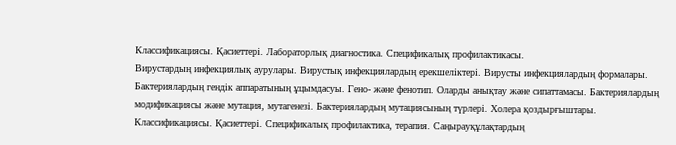Классификациясы. Қасиеттері. Лабораторлық диагностика. Спецификалық профилактикасы.
Вирустардың инфекциялық аурулары. Вирустық инфекциялардың ерекшеліктері. Вирусты инфекциялардың формалары. Бактериялардың гендік аппаратының ұцымдасуы. Гено- және фенотип. Оларды анықтау және сипаттамасы. Бактериялардың модификациясы және мутация, мутагенезі. Бактериялардың мутациясының түрлері. Холера қоздырғыштары. Классификациясы. Қасиеттері. Спецификалық профилактика, терапия. Саңырауқұлақтардың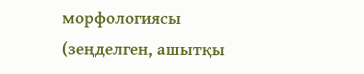морфологиясы (зеңделген, ашытқы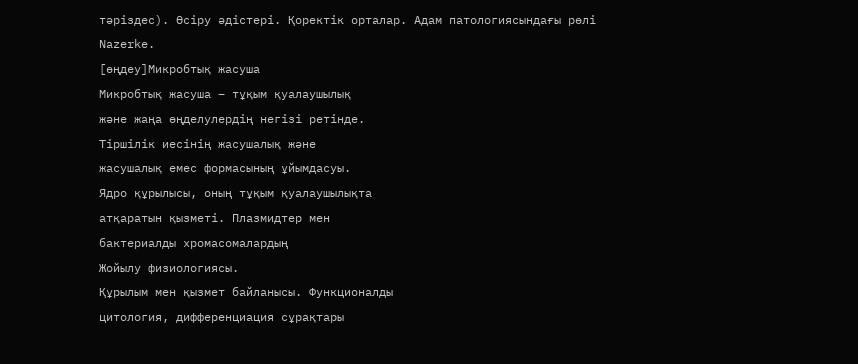тәріздес). Өсіру әдістері. Қоректік орталар. Адам патологиясындағы рөлі
Nazerke.
[өңдеу]Микробтық жасуша
Микробтық жасуша – тұқым қуалаушылық
және жаңа өңделулердің негізі ретінде.
Тіршілік иесінің жасушалық және
жасушалық емес формасының ұйымдасуы.
Ядро құрылысы, оның тұқым қуалаушылықта
атқаратын қызметі. Плазмидтер мен
бактериалды хромасомалардың
Жойылу физиологиясы.
Құрылым мен қызмет байланысы. Функционалды
цитология, дифференциация сұрақтары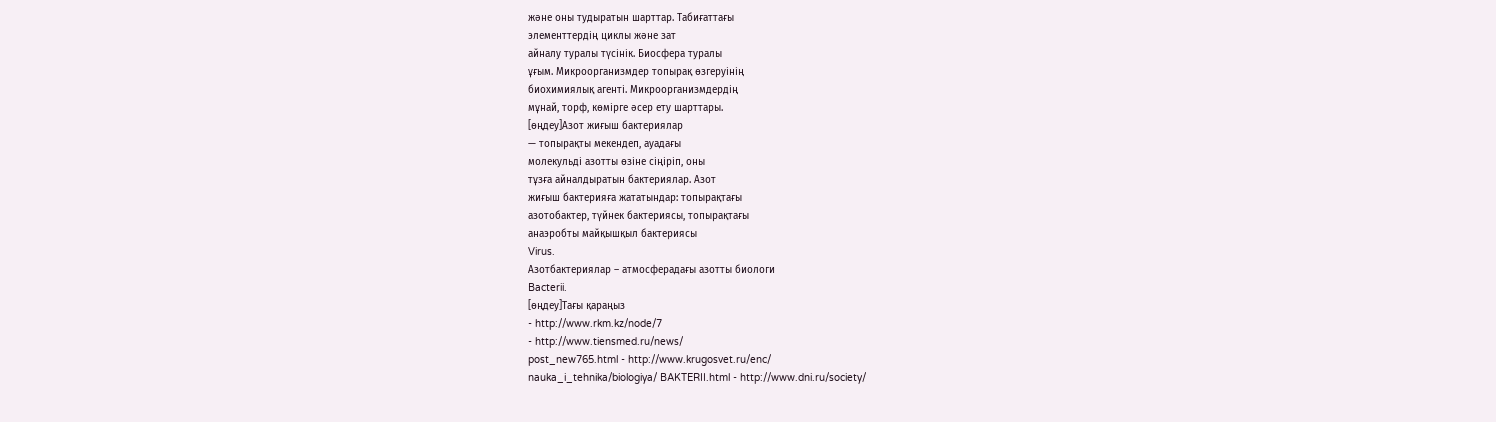және оны тудыратын шарттар. Табиғаттағы
элементтердің циклы және зат
айналу туралы түсінік. Биосфера туралы
ұғым. Микроорганизмдер топырақ өзгеруінің
биохимиялық агенті. Микроорганизмдердің
мұнай, торф, көмірге әсер ету шарттары.
[өңдеу]Азот жиғыш бактериялар
— топырақты мекендеп, ауадағы
молекульді азотты өзіне сіңіріп, оны
тұзға айналдыратын бактериялар. Азот
жиғыш бактерияға жататындар: топырақтағы
азотобактер, түйнек бактериясы, топырақтағы
анаэробты майқышқыл бактериясы
Virus.
Азотбактериялар – атмосферадағы азотты биологи
Bacterii.
[өңдеу]Тағы қараңыз
- http://www.rkm.kz/node/7
- http://www.tiensmed.ru/news/
post_new765.html - http://www.krugosvet.ru/enc/
nauka_i_tehnika/biologiya/ BAKTERII.html - http://www.dni.ru/society/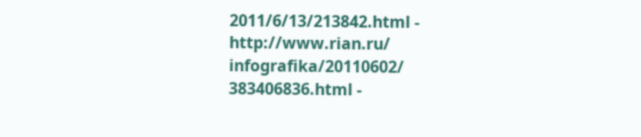2011/6/13/213842.html - http://www.rian.ru/
infografika/20110602/ 383406836.html -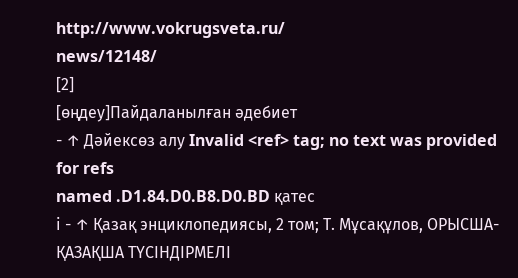http://www.vokrugsveta.ru/
news/12148/
[2]
[өңдеу]Пайдаланылған әдебиет
- ↑ Дәйексөз алу Invalid <ref> tag; no text was provided for refs
named .D1.84.D0.B8.D0.BD қатес
і - ↑ Қазақ энциклопедиясы, 2 том; Т. Мұсақұлов, ОРЫСША-ҚАЗАҚША ТҮСІНДІРМЕЛІ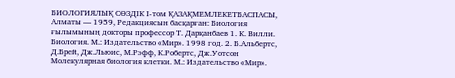БИОЛОГИЯЛЫҚ СӨЗДІК І-том ҚАЗАҚМЕМЛЕКЕТБАСПАСЫ, Алматы — 1959, Редакциясын басқарған: Биология ғылымының докторы профессор Т. Дарқанбаев 1. К. Вилли. Биология. М.: Издательство «Мир». 1998 год. 2. Б.Альбертс, Д.Брей, Дж.Льюис, М.Рэфф, К.Робертс, Дж.Уотсон Молекулярная биология клетки. М.: Издательство «Мир».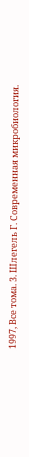1997, Все тома. 3. Шлегель Г. Современная микробиология.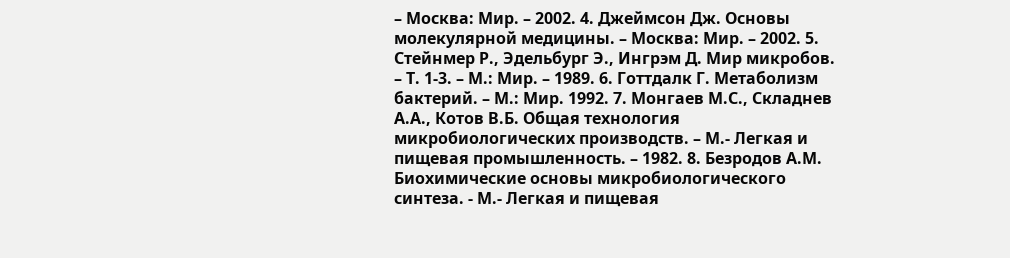– Москва: Мир. – 2002. 4. Джеймсон Дж. Основы молекулярной медицины. – Москва: Мир. – 2002. 5. Стейнмер Р., Эдельбург Э., Ингрэм Д. Мир микробов. – Т. 1-3. – М.: Мир. – 1989. 6. Готтдалк Г. Метаболизм бактерий. – М.: Мир. 1992. 7. Монгаев М.С., Складнев А.А., Котов В.Б. Общая технология микробиологических производств. – М.- Легкая и пищевая промышленность. – 1982. 8. Безродов А.М. Биохимические основы микробиологического синтеза. - М.- Легкая и пищевая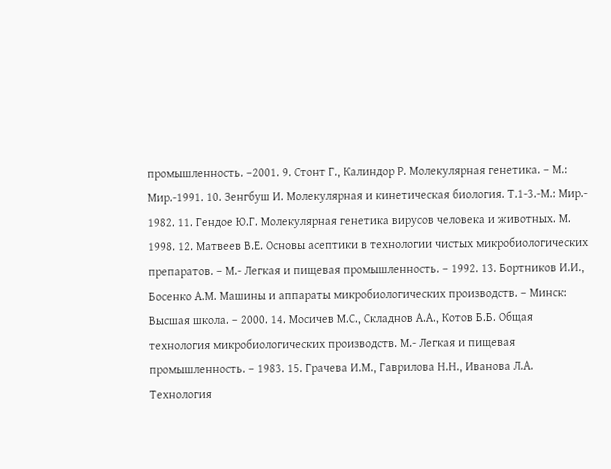промышленность. –2001. 9. Стонт Г., Калиндор Р. Молекулярная генетика. – М.: Мир.-1991. 10. Зенгбуш И. Молекулярная и кинетическая биология. Т.1-3.-М.: Мир.- 1982. 11. Гендое Ю.Г. Молекулярная генетика вирусов человека и животных. М. 1998. 12. Матвеев В.Е. Основы асептики в технологии чистых микробиологических препаратов. – М.- Легкая и пищевая промышленность. – 1992. 13. Бортников И.И., Босенко А.М. Машины и аппараты микробиологических производств. – Минск: Высшая школа. – 2000. 14. Мосичев М.С., Складнов А.А., Котов Б.Б. Общая технология микробиологических производств. М.- Легкая и пищевая промышленность. – 1983. 15. Грачева И.М., Гаврилова Н.Н., Иванова Л.А. Технология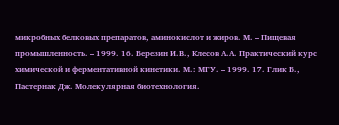микробных белковых препаратов, аминокислот и жиров. М. – Пищевая промышленность. – 1999. 16. Березин И.В., Клесов А.А. Практический курс химической и ферментативной кинетики. М.: МГУ. – 1999. 17. Глик Б., Пастернак Дж. Молекулярная биотехнология.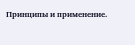Принципы и применение.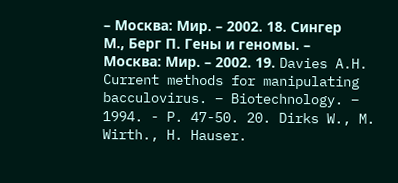– Москва: Мир. – 2002. 18. Сингер М., Берг П. Гены и геномы. – Москва: Мир. – 2002. 19. Davies A.H. Current methods for manipulating bacculovirus. – Biotechnology. – 1994. - P. 47-50. 20. Dirks W., M. Wirth., H. Hauser.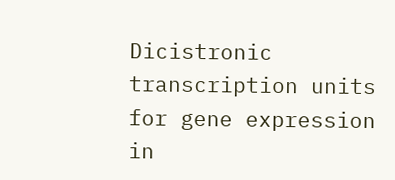Dicistronic transcription units for gene expression in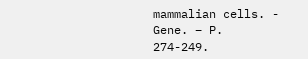mammalian cells. - Gene. – P. 274-249.